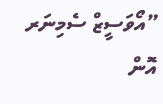”އޯވަސީޒް ސެމިނަރ އޮން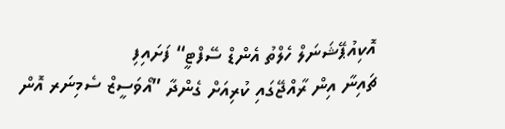އޮކިއުޕޭޝަނަލް ހެލްތު އެންޑް ސޭފްޓީ“ ފަށައިފި
ޗައިނާ އިން ރާއްޖޭގައި ކުރިއަށް ގެންދާ ”އޯވަސީޒް ސެމިނަރ އޮން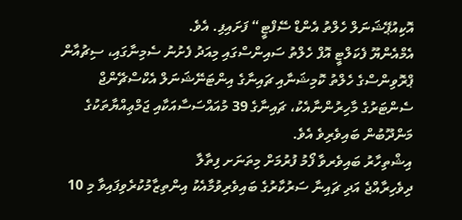އޮކިއުޕޭޝަނަލް ހެލްތު އެންޑް ސޭފްޓީ“ ފަށައިފި. އެވެ.
އެމްއެންޔޫ ފެކަލްޓީ އޮފް ހެލްތު ސައިންސްގައި މިއަދު ފެށުނު ސެމިނާގައި، ސިޗުއާން ޕްރޮވިންސްގެ ހެލްތު ކޮމިޝަނާއި ޗައިނާގެ އިންޓަނޭޝަނަލް އެކްސްޗޭންޖް ސެންޓަރުގެ މާހިރުންނާއެކު، ޗައިނާގެ 39 މުއައްސަސާއަކާއި ޖަމްޢިއްޔާތަކުގެ މަންދޫބުން ބައިވެރިވެ އެވެ.
އިޝްތިހާރު ބައިވެރވާ ފޯމު ފުރުމަށް މިތަނަށ ފިތާލާ
ދިވެހިރާއްޖެ އަދި ޗައިނާ ސަރުކާރުގެ ބައިވެރިވުމާއެކު އިންތިޒާމުކުރެވިފައިވާ މި 10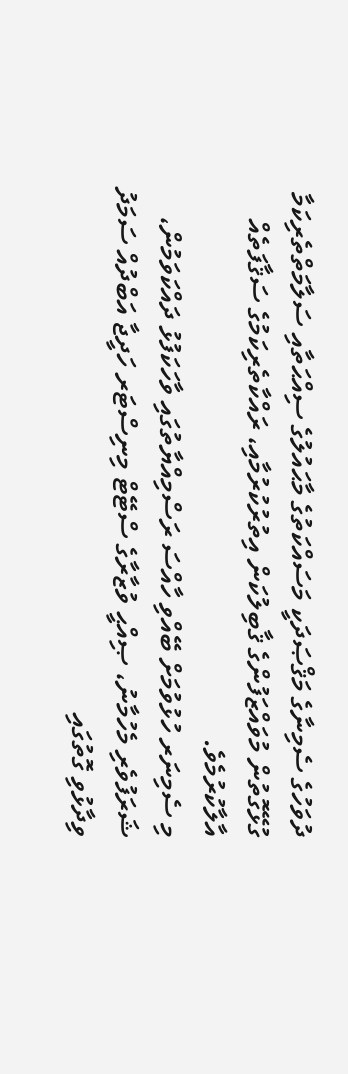ދުވަހުގެ ސެމިނާގެ މަޤްޞަދަކީ މަސައްކަތުގެ މާޙައުލުގެ ސިއްޙަތާއި ސަލާމަތްތެރިކަމާ ގުޅޭގޮތުން މުވައްޒަފުންގެ ޤާބިލުކަން އިތުރުކުރުމާއި، ރައްކާތެރިކަމުގެ ސަޤާފަތެއް އާލާކުރުމެވެ.
މި ސެމިނަރ ހުޅުވުމަށް ބޭއްވި ހާއްސަ ރަސްމިއްޔާތުގައި ވާހަކަފުޅު ދައްކަވަމުން، ޝަރަފުވެރި މެހުމާނު، ޞިއްޙީ ވުޒާރާގެ ސްޓޭޓް މިނިސްޓަރ ހަދީޖާ އަބްދުއް ސަމަދު ވިދާޅުވި ގޮތުގައި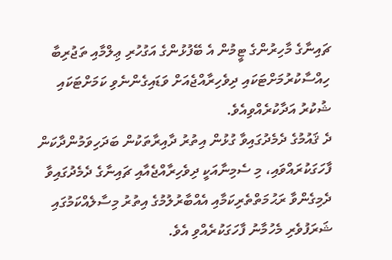ޗައިނާގެ މާހިރުންގެ ޓީމުން އެ ބޭފުޅުންގެ އަގުހުރި ޢިލްމާއި ތަޖުރިބާ ހިއްސާކުރުމަށްޓަކައި ދިވެހިރާއްޖެއަށް ވަޑައިގެންނެވި ކަމަށްޓަކައި ޝުކުރު އަދާކުރެއްވިއެވެ.
ދެ ޤައުމުގެ ދެމެދުގައިވާ ގުޅުން އިތުރު ދާއިރާތަކުން ބަދަހިވަމުންދާކަން ފާހަގަކުރައްވައި، މި ސެމިނާއަކީ ދިވެހިރާއްޖެއާއި ޗައިނާގެ ދެމެދުގައިވާ ދެމިގެންވާ ރަޙުމަތްތެރިކަމާއި އެއްބާރުލުމުގެ އިތުރު މިސާލެއްކަމުގައި ޝަރަފުވެރި މެހުމާނު ފާހަގަކުރެއްވި އެވެ.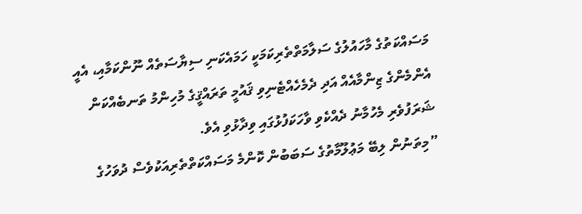މަސައްކަތުގެ މާހައުލުގެ ސަލާމަތްތެރިކަމަކީ ހަމައެކަނި ސިޔާސަތެއް ނޫންކަމާއި، އެއީ އެންމެންގެ ޒިންމާއެއް އަދި ދެމެހެއްޓެނިވި ޤައުމީ ތަރައްޤީގެ މުހިންމު ތަނބެއްކަން ޝަރަފުވެރި މެހުމާނު ދެއްކެވި ވާހަކަފުޅުގައި ވިދާޅުވި އެވެ.
”މިތަނުން ލިބޭ މަޢުލޫމާތުގެ ސަބަބުން ކޮންމެ މަސައްކަތްތެރިއަކުވެސް ދުވަހުގެ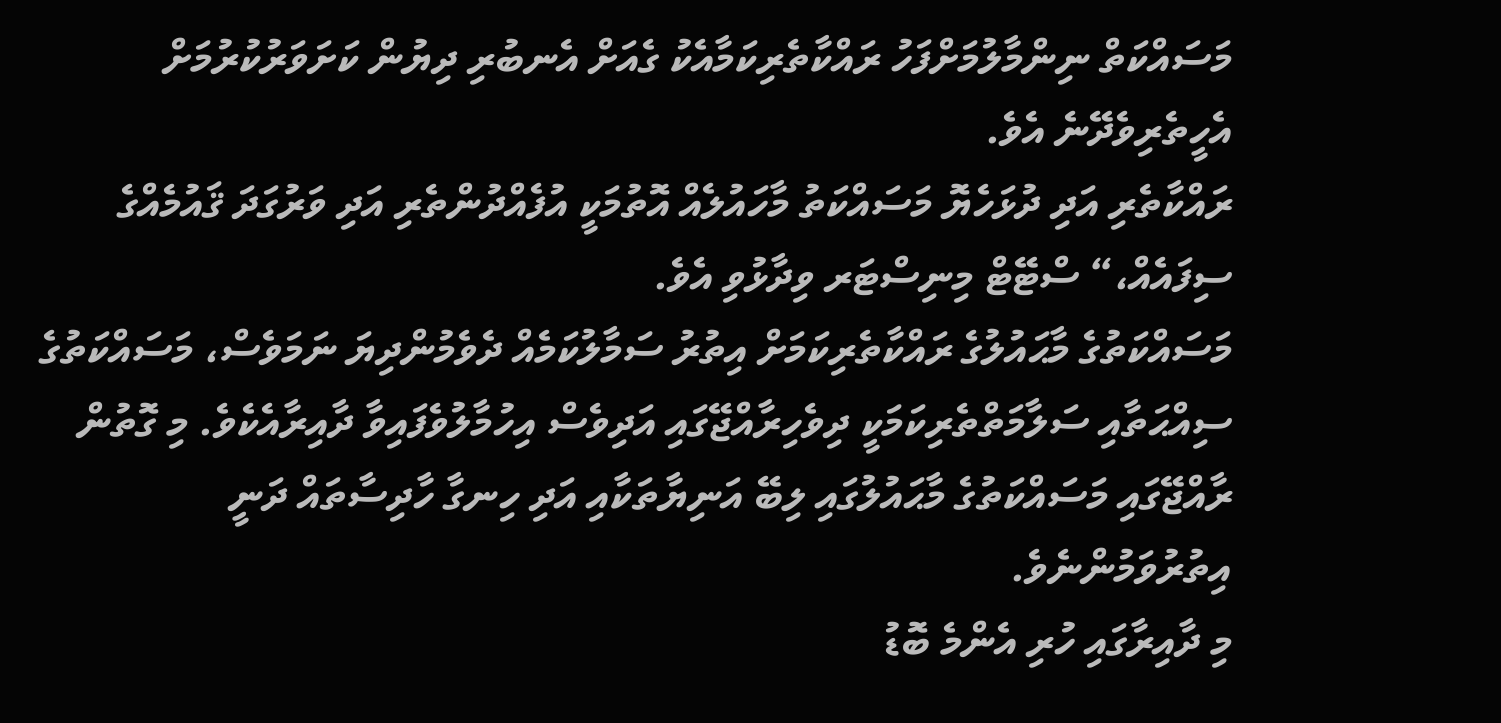މަސައްކަތް ނިންމާލުމަށްފަހު ރައްކާތެރިކަމާއެކު ގެއަށް އެނބުރި ދިޔުން ކަށަވަރުކުރުމަށް އެހީތެރިވެދޭނެ އެވެ.
ރައްކާތެރި އަދި ދުޅަހެޔޮ މަސައްކަތު މާހައުލެއް އޮތުމަކީ އުފެއްދުންތެރި އަދި ވަރުގަދަ ޤައުމެއްގެ ސިފައެއް،“ ސްޓޭޓް މިނިސްޓަރ ވިދާޅުވި އެވެ.
މަސައްކަތުގެ މާޙައުލުގެ ރައްކާތެރިކަމަށް އިތުރު ސަމާލުކަމެއް ދެވެމުންދިޔަ ނަމަވެސް، މަސައްކަތުގެ ސިއްޙަތާއި ސަލާމަތްތެރިކަމަކީ ދިވެހިރާއްޖޭގައި އަދިވެސް އިހުމާލުވެފައިވާ ދާއިރާއެކެވެ. މި ގޮތުން ރާއްޖޭގައި މަސައްކަތުގެ މާޙައުލުގައި ލިބޭ އަނިޔާތަކާއި އަދި ހިނގާ ހާދިސާތައް ދަނީ އިތުރުވަމުންނެވެ.
މި ދާއިރާގައި ހުރި އެންމެ ބޮޑު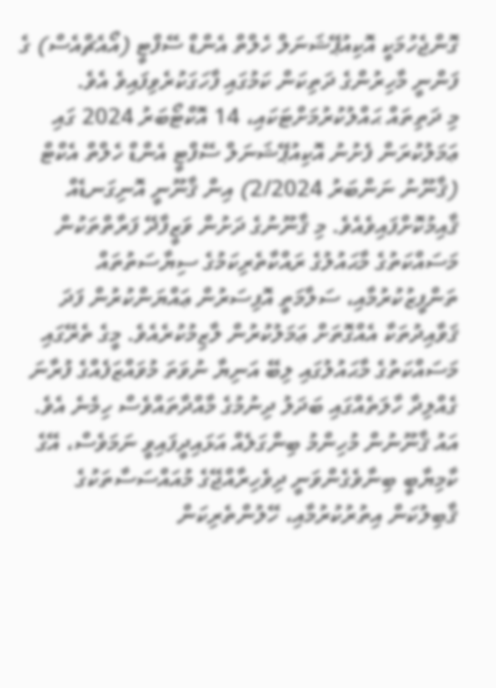ގޮންޖެހުމަކީ އޮކިއުޕޭޝަނަލް ހެލްތް އެންޑް ސޭފްޓީ (އޯއެޗްއެސް) ގެ ފަންނީ މާހިރުންގެ ދަތިކަން ކަމުގައި ފާހަގަކުރެވިފައިވެ އެވެ.
މި ދަތިތައް ޙައްލުކުރުމަށްޓަކައި، 14 އޮކްޓޯބަރު 2024 ގައި ޢަމަލުކުރަން ފެށުނު އޮކިއުޕޭޝަނަލް ސޭފްޓީ އެންޑް ހެލްތް އެކްޓް (ޤާނޫނު ނަންބަރު 2/2024) އިން ޤާނޫނީ އޮނިގަނޑެއް ޤާއިމުކޮށްފައިވެއެވެ. މި ޤާނޫނުގެ ދަށުން ވަޒީފާދޭ ފަރާތްތަކުން މަސައްކަތުގެ މާޙައުލުގެ ރައްކާތެރިކަމުގެ ސިޔާސަތުތައް ތަންފީޒުކުރުމާއި، ސަލާމަތީ އޮފިސަރުން ޢައްޔަންކުރުން ފަދަ ޤަވާއިދުތަކާ އެއްގޮތަށް ޢަމަލުކުރުން ލާޒިމުކުރެއެވެ. މީގެ ތެރޭގައި މަސައްކަތުގެ މާޙައުލުގައި ލިބޭ އަނިޔާ ނުވަތަ މުވައްޒަފެއްގެ ފުރާނަ ގެއްލިދާ ހާލަތެއްގައި ބަދަލު ދިނުމުގެ މާއްދާތައްވެސް ހިމެނެ އެވެ.
އައު ޤާނޫނުން މުހިންމު ބިންގަލެއް އަޅައިދީފައިވީ ނަމަވެސް، އޭގެ ކާމިޔާބީ ބިނާވެގެންވަނީ ދިވެހިރާއްޖޭގެ މުއައްސަސާތަކުގެ ޤާބިލުކަން އިތުރުކުރުމާއި، ހޭލުންތެރިކަން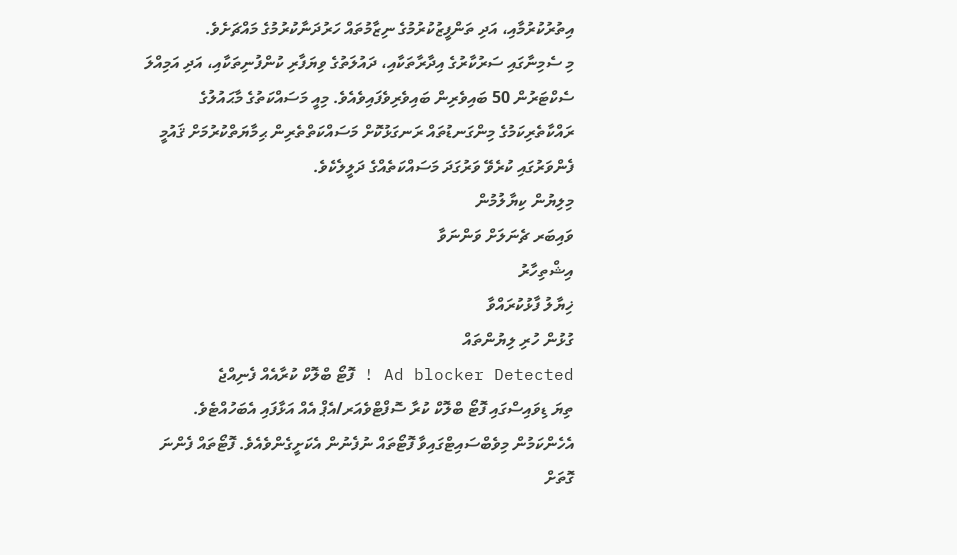އިތުރުކުރުމާއި، އަދި ތަންފީޒުކުރުމުގެ ނިޒާމުތައް ހަރުދަނާކުރުމުގެ މައްޗަށެވެ.
މި ސެމިނާގައި ސަރުކާރުގެ އިދާރާތަކާއި، ދައުލަތުގެ ވިޔަފާރި ކުންފުނިތަކާއި، އަދި އަމިއްލަ ސެކްޓަރުން 50 ބައިވެރިން ބައިވެރިވެފައިވެއެވެ. މިއީ މަސައްކަތުގެ މާޙައުލުގެ ރައްކާތެރިކަމުގެ މިންގަނޑުތައް ރަނގަޅުކޮށް މަސައްކަތްތެރިން ޙިމާޔަތްކުރުމަށް ޤައުމީ ފެންވަރުގައި ކުރެވޭ ވަރުގަދަ މަސައްކަތެއްގެ ދަލީލެކެވެ.
މިލިޔުން ކިޔާލުމުން
ވައިބަރ ޗެނަލަށް ވަންނަވާ
އިޝްތިހާރު
ޚިޔާލު ފާޅުކުރައްވާ
ގުޅުން ހުރި ލިޔުންތައް
Ad blocker Detected ! ފޮޓޯ ބްލޮކް ކުރާއެއް ފެނިއްޖެ
ތިޔަ ޑިވައިސްގައި ފޮޓޯ ބްލޮކް ކުރާ ސޮފްޓްވެއަރ/އެޕް އެއް އަޅާފައި އެބަހުއްޓެވެ. އެހެންކަމުން މިވެބްސައިޓްގައިވާ ފޮޓޯތައް ނުފެނުން އެކަށީގެންވެއެވެ. ފޮޓޯތައް ފެންނަ ގޮތަށް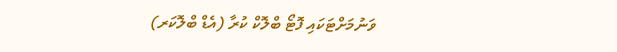ވަނުމަށްޓަކައި ފޮޓޯ ބްލޮކް ކުރާ (އެޑް ބްލޮކަރ)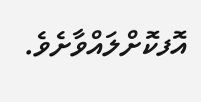އޮފކޮށްލައްވާށެވެ.